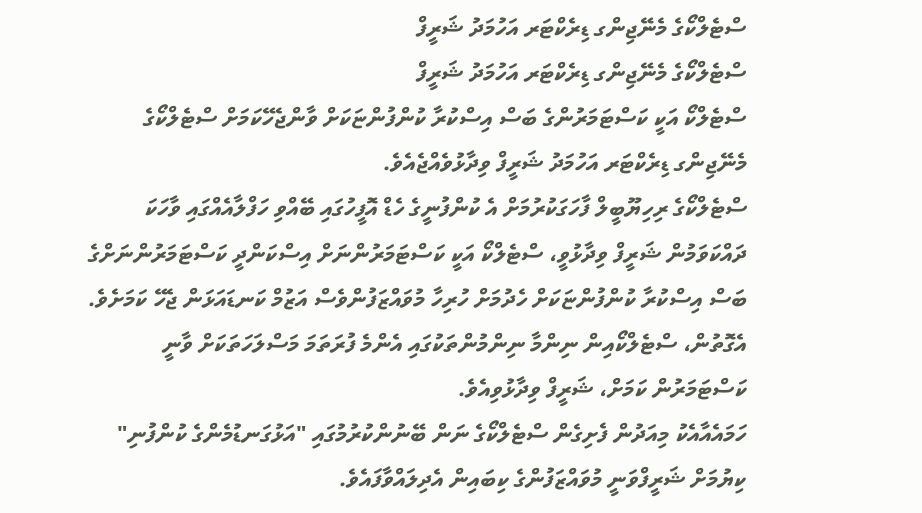ސްޓެލްކޯގެ މެނޭޖިންގ ޑިރެކްޓަރ އަހުމަދު ޝަރީފް
ސްޓެލްކޯގެ މެނޭޖިންގ ޑިރެކްޓަރ އަހުމަދު ޝަރީފް
ސްޓެލްކޯ އަކީ ކަސްޓަމަރުންގެ ބަސް އިސްކުރާ ކުންފުންޏަކަށް ވާންޖެހޭކަމަށް ސްޓެލްކޯގެ މެނޭޖިންގ ޑިރެކްޓަރ އަހުމަދު ޝަރީފް ވިދާޅުވެއްޖެއެވެ.
ސްޓެލްކޯގެ ރިހިޔޫބީލް ފާހަގަކުރުމަށް އެ ކުންފުނީގެ ހެޑް އޮފީހުގައި ބޭއްވި ހަފްލާއެއްގައި ވާހަކަ ދައްކަވަމުން ޝަރީފް ވިދާޅުވީ، ސްޓެލްކޯ އަކީ ކަސްޓަމަރުންނަށް އިސްކަންދީ ކަސްޓަމަރުންނަށްގެ ބަސް އިސްކުރާ ކުންފުންޏަކަށް ހެދުމަށް ހުރިހާ މުވައްޒަފުންވެސް އަޒުމް ކަނޑައަޅަން ޖެހޭ ކަމަށެވެ. އެގޮތުން، ސްޓެލްކޯއިން ނިންމާ ނިންމުންތަކުގައި އެންމެ ފުރަތަމަ މަސްލަހަތަކަށް ވާނީ ކަސްޓަމަރުން ކަމަށް، ޝަރީފް ވިދާޅުވިއެވެ.
ހަމައެއާއެކު މިއަދުން ފެށިގެން ސްޓެލްކޯގެ ނަން ބޭނުންކުރުމުގައި "އަޅުގަނޑުމެންގެ ކުންފުނި" ކިޔުމަށް ޝަރީފްވަނީ މުވައްޒަފުންގެ ކިބައިން އެދިލައްވާފައެވެ.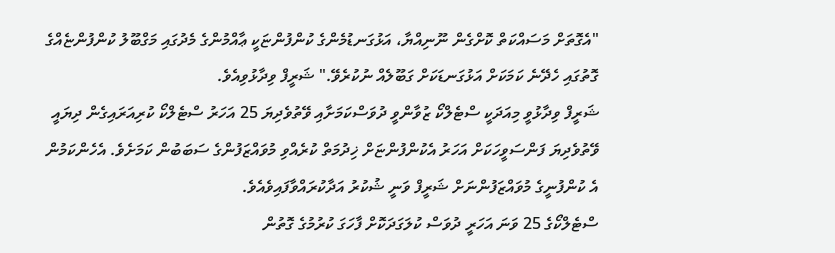"އެގޮތަށް މަސައްކަތް ކޮށްގެން ނޫނިއްޔާ، އަޅުގަނޑުމެންގެ ކުންފުންޏަކީ ޢާއްމުންގެ މެދުގައި މަގްބޫލު ކުންފުންޏެއްގެ ގޮތުގައި ހެދޭނެ ކަމަކަށް އަޅުގަނޑަކަށް ގަބޫލެއް ނުކުރެވޭ." ޝަރީފް ވިދާޅުވިއެވެ.
ޝަރީފް ވިދާޅުވީ މިއަދަކީ ސްޓެލްކޯ ޒުވާންވީ ދުވަސްކަމަށާއި ވޭތުވެދިޔަ 25 އަހަރު ސްޓެލްކޯ ކުރިއަރައިގެން ދިޔައީ ވޭތުވެދިޔަ ފަންސަވީހަކަށް އަހަރު އެކުންފުންޏަށް ޚިދުމަތް ކުރެއްވި މުވައްޒަފުންގެ ސަބަބުން ކަމަށެވެ. އެހެންކަމުން އެ ކުންފުނީގެ މުވައްޒަފުންނަށް ޝަރީފް ވަނީ ޝުކުރު އަދާކުރައްވާފައިވެއެވެ.
ސްޓެލްކޯގެ 25 ވަނަ އަހަރީ ދުވަސް ކުލަގަދަކޮށް ފާހަގަ ކުރުމުގެ ގޮތުން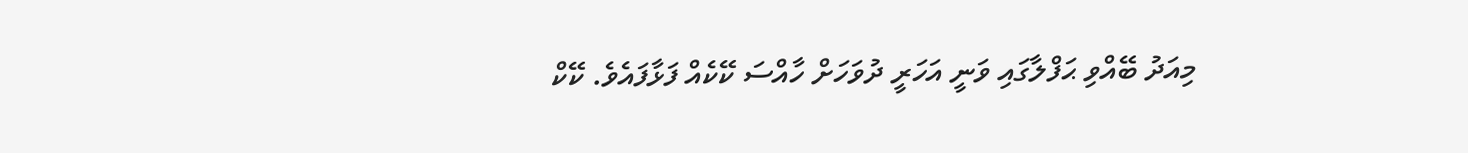މިއަދު ބޭއްވި ޙަފްލާގައި ވަނީ އަހަރީ ދުވަހަށް ހާއްސަ ކޭކެއް ފަޅާފައެވެ. ކޭކް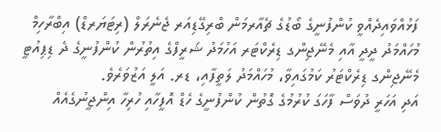ފަޅުއްވައިދެއްވީ ކުންފުނީގެ ބޯޑުގެ ޗެއާރމަން ބްރިގޭޑިއަރ ޖެނެރަލް (ރިޓަޔަރޑް) އިބްރާހިމް މުހައްމަދު ދީދީ އާއި މެނޭޖިންގ ޑިރެކްޓަރ އަހުމަދު ޝަރީފްގެ އިތުރުން ކުންފުނީގެ ދެ ޑިޕިއުޓީ މެނޭޖިންގ ޑިރެކްޓަރު ކަމުގައިވާ، މުހައްމަދު ލަތީފާއި، ޑރ. އަލީ އަޒުވަރެވެ.
އަދި އަހަރީ ދުވަސް ފާހަގަ ކުރުމުގެ ގޮތުން ކުންފުނީގެ ހެޑް އޮފީހާއި ހުރިހާ އިންޖީނުގެއެއް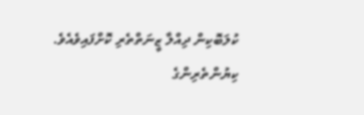ކުލަބޮކިން ދިއްލާ ޒީނަތްތެރި ކޮށްފައިވެއެވެ.
ކިޔުންތެރިންގެ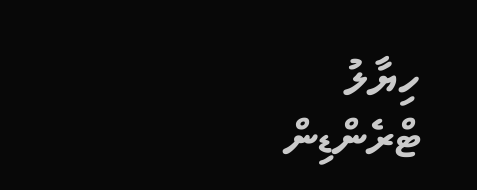ހިޔާލު
ޓްރެންޑިން